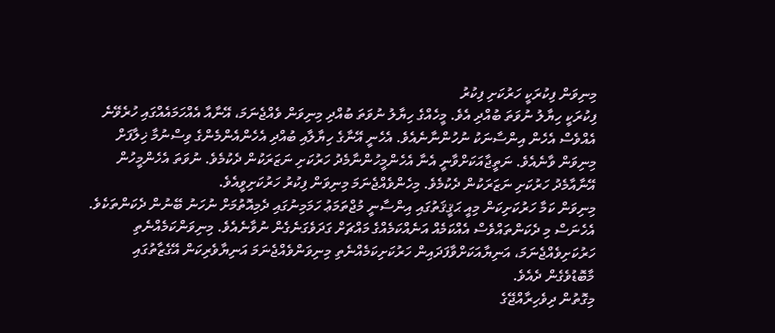މިނިވަން ފިކުރަކީ ހަރުކަށި ފިކުރު
ފިކުރަކީ ހިޔާލު ނުވަތަ ބުއްދި އެވެ. މީހެއްގެ ހިޔާލު ނުވަތަ ބުއްދި މިނިވަން ވެއްޖެނަމަ، އޭނާއާ އެއްހަމައެއްގައި ހުރެވޭނެ އެއްވެސް އެހެން އިންސާނަކު ނުހުންނާނެއެވެ. އެހެނީ އޭނާގެ ހިޔާލާއި ބުއްދި އެހެންއެންމެންގެ ވިސްނުމާ ޚިލާފަށް މިނިވަން ވާނެއެވެ. ނަތީޖާއަކަށްވާނީ އެނާ އެހެންމީހުންނާމެދު ހަރުކަށި ނަޒަރަކުން ދެކުމެވެ. ނުވަތަ އެހެންމީހުން އޭނާއާމެދު ހަރުކަށި ނަޒަރަކުން ދެކުމެވެ. މިހެންވެއްޖެނަމަ މިނިވަން ފިކުރު ހަރުކަށިވީއެވެ.
މިނިވަން ކަމާ ހަރުކަށިކަން މިއީ ޙަޤީޤަތުގައި އިންސާނީ މުޖްތަމަޢު ހަމަމިނުގައި ދެމިއޮތުމަށް ނުހަނު ބޭނުން ދެކަންތަކެވެ. އެހެނަސް މި ދެކަންތައްވެސް އެއްކަމެއް އަނެއްކަމެއްގެ މައްޗަށް ގަދަވެގަނެގެން ނުވާނެއެވެ. މިނިވަންކަމެއްނެތި ހަރުކަށިވެއްޖެނަމަ، އަނިޔާއަކަށްވާފަދައިން ހަރުކަށިކަމެއްނެތި މިނިވަންވެއްޖެނަމަ އަނިޔާވެރިކަން އޭގެޒާތުގައި މާބޮޑުވެގެން ދެއެވެ.
މިގޮތުން ދިވެހިރާއްޖޭގެ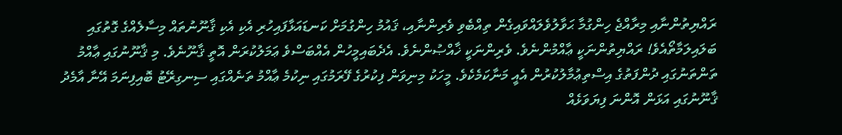ރައްޔިތުންނާއި މިރާއްޖެ ހިންގުމާ ޙަވާލުވެލައްވައިގެން ތިއްބެވި ވެރިންނާއި، ޤައުމު ހިންގުމަށް ކަނޑައަޅާފައިހުރި އެކި އެކި ޤާނޫނުތައް މިސާލެއްގެ ގޮތުގައި ބަލައިލަމާތޯއެވެ! ރައްޔިތުންނަކީ ޢާއްމުންނެވެ. ވެރިންނަކީ ޚާއްޞުންނެވެ. އެދެބައިމީހުން އެއްބަސްވެ ޢަމަލުކުރަން އޮތީ ޤާނޫނެވެ. މި ޤާނޫނުގައި ޢާއްމު ތަންތަނުގައި ދުންފަތުގެ އިސްތިޢުމާލުކުރުން އެއީ މަނާކަމެކެވެ. މީހަކު މިނިވަން ފިކުރުގެ ފޭރަމުގައި ނިކުމެ ޢާއްމު ތަނެއްގައި ސިނގިރޭޓު ބޮއިފިނަމަ އޭނާ އާމެދު ޤާނޫނުގައި އަޅަން އޮންނަ ފިޔަވަޅެއް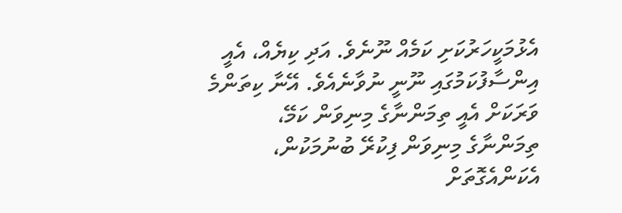އެޅުމަކީހަރުކަށި ކަމެއް ނޫނެވެ. އަދި ކިޔެއް، އެއީ އިންސާފުކަމުގައި ނޫނީ ނުވާނެއެވެ. އޭނާ ކިތަންމެ ވަރަކަށް އެއީ ތިމަންނާގެ މިނިވަން ކަމޭ، ތިމަންނާގެ މިނިވަން ފިކުރޭ ބުނުމަކުން، އެކަންއެގޮތަށް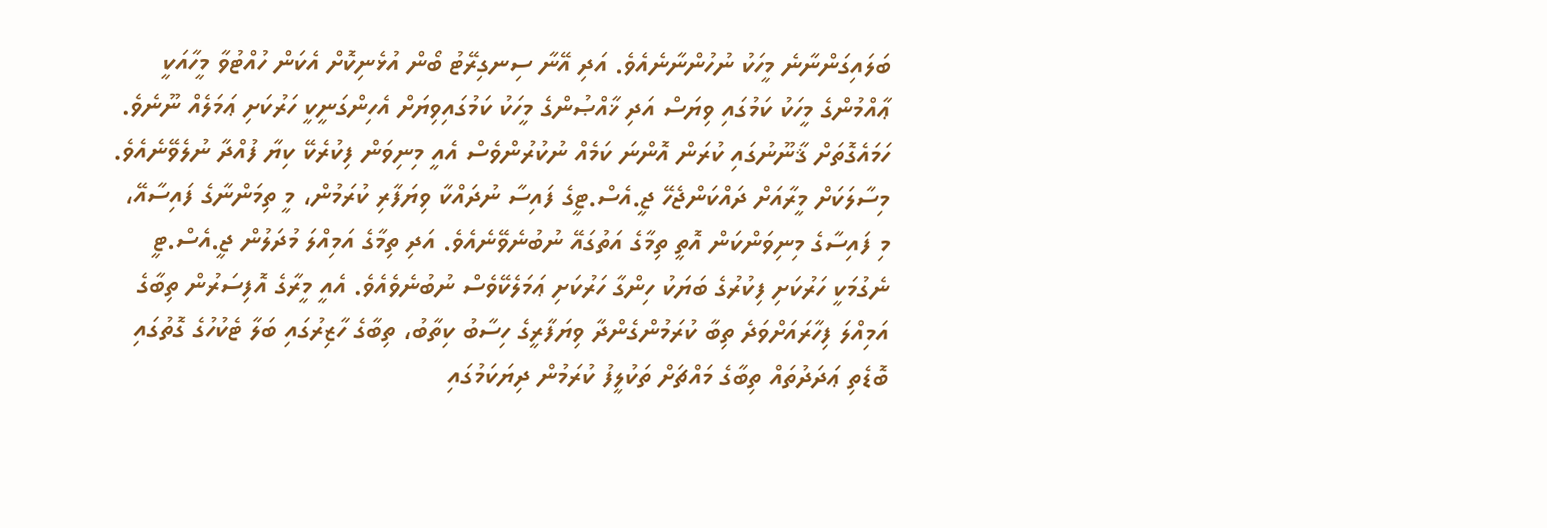ބަލައިގަންނާނެ މީހަކު ނުހުންނާނެއެވެ. އަދި އޭނާ ސިނގިރޭޓު ބޯން އުޅެނިކޮށް އެކަން ހުއްޓުވާ މީހާއަކީ ޢާއްމުންގެ މީހަކު ކަމުގައި ވިޔަސް އަދި ޚާއްޞުންގެ މީހަކު ކަމުގައިވިޔަށް އެހިންގަނީކީ ހަރުކަށި ޢަމަލެއް ނޫނެވެ.
ހަމައެގޮތަށް ޤާނޫނުގައި ކުރަން އޮންނަ ކަމެއް ނުކުރުންވެސް އެއީ މިނިވަން ފިކުރެކޭ ކިޔާ ފުއްދާ ނުލެވޭނެއެވެ. މިސާލަކަށް މީރާއަށް ދައްކަންޖެހޭ ޖީ.އެސް.ޓީގެ ފައިސާ ނުދައްކާ ވިޔަފާރި ކުރަމުން، މީ ތިމަންނާގެ ފައިސާއޭ، މި ފައިސާގެ މިނިވަންކަން އޮތީ ތިމާގެ އަތުގައޭ ނުބުނެވޭނެއެވެ. އަދި ތިމާގެ އަމިއްލަ މުދަލުން ޖީ.އެސް.ޓީ ނެގުމަކީ ހަރުކަށި ފިކުރުގެ ބަޔަކު ހިންގާ ހަރުކަށި ޢަމަލެކޭވެސް ނުބުނެވެއެވެ. އެއީ މީރާގެ އޮފިސަރުން ތިބާގެ އަމިއްލަ ފިހާރައަށްވަދެ ތިބާ ކުރަމުންގެންދާ ވިޔަފާރީގެ ހިސާބު ކިތާބު، ތިބާގެ ހާޒިރުގައި ބަލާ ޓެކުހުގެ ގޮތުގައި ބޮޑެތި ޢަދަދުތައް ތިބާގެ މައްޗަށް ތަކުލީފު ކުރަމުން ދިޔަކަމުގައި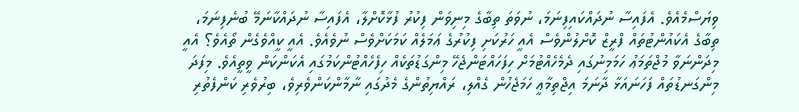ވިޔަސްމެއެވެ. އެފައިސާ ނުދައްކައިފިނަމަ، ނުވަތަ ތިބާގެ މިނިވަން ފިކުރު ފުޅާކޮށްލާ، އެފައިސާ ނުދައްކާނަމޭ ބުނެފިނަމަ، ތިބާގެ އެކައުންޓުތައް ފްރީޒް ކޮށްލުންވެސް އެއީ ހަރުކަށި ފިކުރުގެ ޢަމަލެއް ކަމަކަށްވެސް ނުވެއެވެ. އެއީ ކީއްވެގެން ތޯއެވެ؟ އެއީ މިދަންނަވާ މުޖްތަމަޢު ހަމަމިނުގައި ދެމެހެއްޓުމަށް ހިފަހައްޓަންޖެހޭ މިންގަޑުތަކެއް ހިފެހެއްޓުންކަމުގައި އެކަންކަން ވީތީއެވެ. މިފަދަ މިންގަނޑުތައް ފަހަނައަޅާ ދާނަމަ އިޖްތިމާޢީ ހަމަޖެހުން ގެއްލި، ރައްޔިތުންގެ މެދުގައި ނާމާންކަންވެރިވެ، ބިރުވެރި ކަންފެތުރި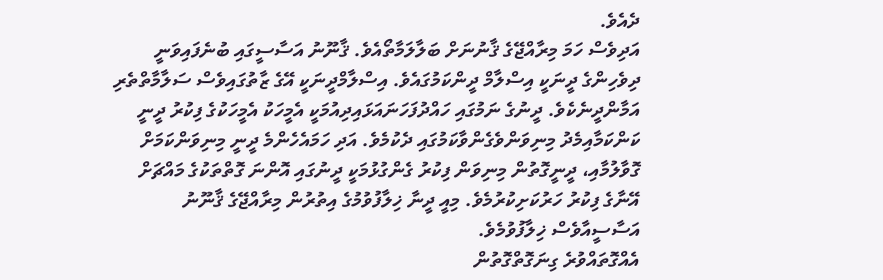ދެއެވެ.
އަދިވެސް ހަމަ މިރާއްޖޭގެ ޤާނުނަށް ބަލާލަމާތޯއެވެ. ޤާނޫނު އަސާސީގައި ބުނެފައިވަނީ ދިވެހިންގެ ދީނަކީ އިސްލާމް ދީންކަމުގައެވެ. އިސްލާމްދީނަކީ އޭގެ ޒާތުގައިވެސް ސަލާމާތްތެރި އަމާންދީނެކެވެ. ދީނުގެ ނަމުގައި ހައްދުފަހަނައަޅައިދިއުމަކީ އެމީހަކު އެމީހަކުގެ ފިކުރު ދީނީ ކަންކަމާއިމެދު މިނިވަންވެގެންވާކަމުގައި ދެކުމެވެ. އަދި ހަމައެހެންމެ ދީނީ މިނިވަންކަމަށް ގޮވާލުމާއި، ދީނީގޮތުން މިނިވަން ފިކުރު ގެންގުޅުމަކީ ދީނުގައި އޮންނަ ގޮތްތަކުގެ މައްޗަށް އޭނާގެ ފިކުރު ހަރުކަށިކުރުމެވެ. މިއީ ދީނާ ޚިލާފުވުމުގެ އިތުރުން މިރާއްޖޭގެ ޤާނޫނު އަސާސީއާވެސް ޚިލާފުވުމެވެ.
އެއްގޮތައްވުރެ ގިނަގޮތްގޮތުން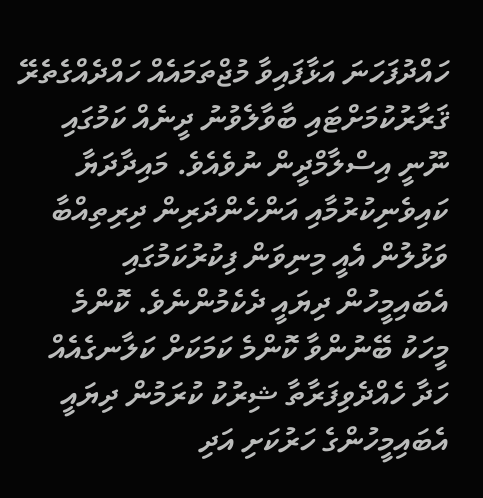ހައްދުފަހަނަ އަޅާފައިވާ މުޖްތަމައެއް ހައްދެއްގެތެރޭ ޤަރާރުކުމަށްޓައި ބާވާލެވުނު ދީނެއް ކަމުގައި ނޫނީ އިސްލާމްދީން ނުވެއެވެ. މައިދާދަޔާ ކައިވެނިކުރުމާއި އަންހެންދަރިން ދިރިތިއްބާ ވަޅުލުން އެއީ މިނިވަން ފިކުރުކަމުގައި އެބައިމީހުން ދިޔައީ ދެކެމުންނެވެ. ކޮންމެ މީހަކު ބޭނުންވާ ކޮންމެ ކަމަކަށް ކަލާނގެއެއް ހަދާ ހެއްދެވިފަރާތާ ޝިރުކު ކުރަމުން ދިޔައީ އެބައިމީހުންގެ ހަރުކަށި އަދި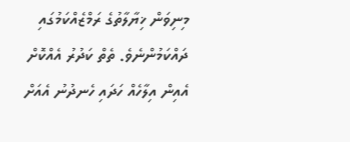މިނިވަން ޚިޔާލާތުގެ ރަމްޒެއްކަމުގައި ދައްކަމުންނެވެ. ތެތް ކަދުރު އެއްކޮށް އެއިން އިލާހެއް ހަދައި ހެނދުނު އެއަށް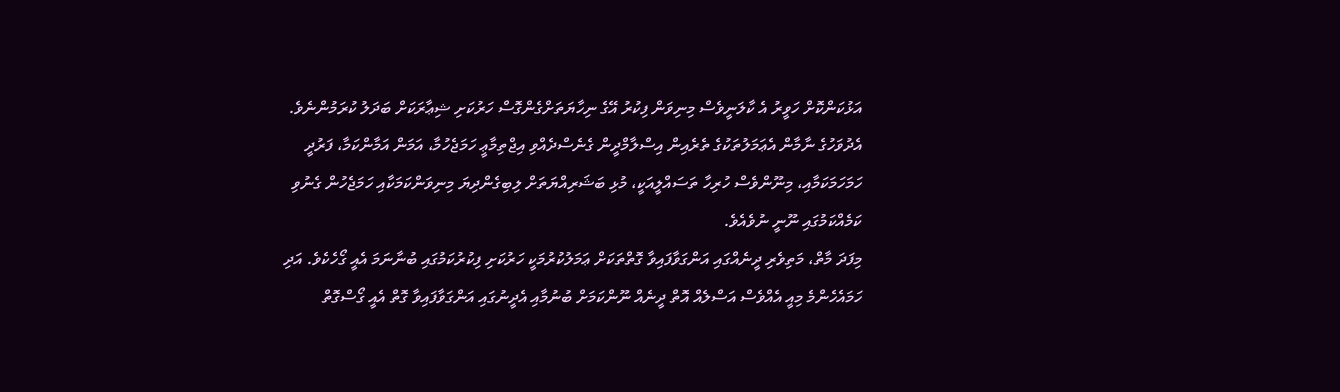އަޅުކަންކޮށް ހަވީރު އެ ކާލަނީވެސް މިނިވަން ފިކުރު އޭގެ ނިހާޔަތަށްގެންގޮސް ހަރުކަށި ޝިޢާރަކަށް ބަދަލު ކުރަމުންނެވެ. އެދުވަހުގެ ނާމާން އެޢަމަލުތަކުގެ ތެރެއިން އިސްލާމްދީން ގެނެސްދެއްވި އިޖްތިމާޢީ ހަމަޖެހުމާ، އަމަން އަމާންކަމާ، ފަރުދީ ހަމަހަމަކަމާއި، މިނޫންވެސް ހުރިހާ ތަސައްލީއަކީ، މުޅި ބަޝަރިއްޔަތަށް ލިބިގެންދިޔަ މިނިވަންކަމަކާއި ހަމަޖެހުން ގެނުވި ކަމެއްކަމުގައި ނޫނީ ނުވެއެވެ.
މިފަދަ މާތް، މަތިވެރި ދީނެއްގައި އަންގަވާފައިވާ ގޮތްތަކަށް ޢަމަލުކުރުމަކީ ހަރުކަށި ފިކުރުކަމުގައި ބުނާނަމަ އެއީ ގޯހެކެވެ. އަދި ހަމައެހެންމެ މިއީ އެއްވެސް އަސްލެއް އޮތް ދީނެއް ނޫންކަމަށް ބުނުމާއި އެދީނުގައި އަންގަވާފައިވާ ގޮތް އެއީ ގޯސްގޮތް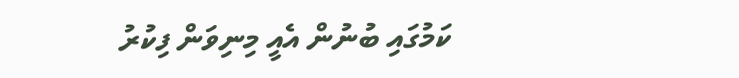ކަމުގައި ބުނުން އެއީ މިނިވަން ފިކުރު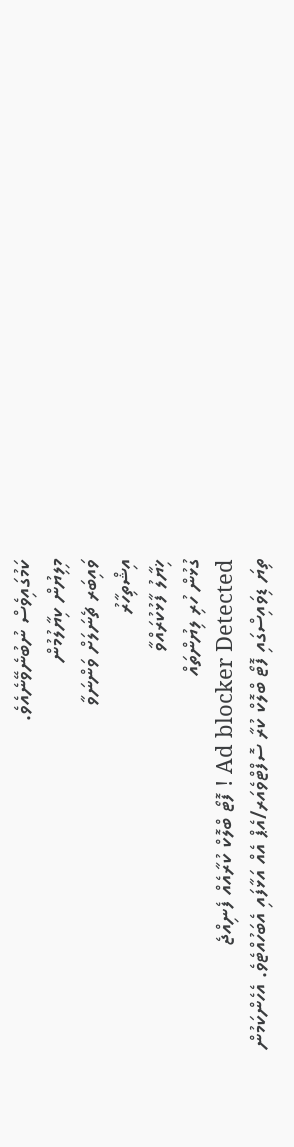ކަމުގައިވެސް ނުބުނެވޭނެއެވެ.
މިލިޔުން ކިޔާލުމުން
ވައިބަރ ޗެނަލަށް ވަންނަވާ
އިޝްތިހާރު
ޚިޔާލު ފާޅުކުރައްވާ
ގުޅުން ހުރި ލިޔުންތައް
Ad blocker Detected ! ފޮޓޯ ބްލޮކް ކުރާއެއް ފެނިއްޖެ
ތިޔަ ޑިވައިސްގައި ފޮޓޯ ބްލޮކް ކުރާ ސޮފްޓްވެއަރ/އެޕް އެއް އަޅާފައި އެބަހުއްޓެވެ. އެހެންކަމުން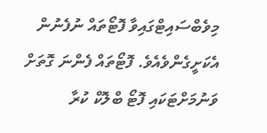މިވެބްސައިޓްގައިވާ ފޮޓޯތައް ނުފެނުން އެކަށީގެންވެއެވެ. ފޮޓޯތައް ފެންނަ ގޮތަށް ވަނުމަށްޓަކައި ފޮޓޯ ބްލޮކް ކުރާ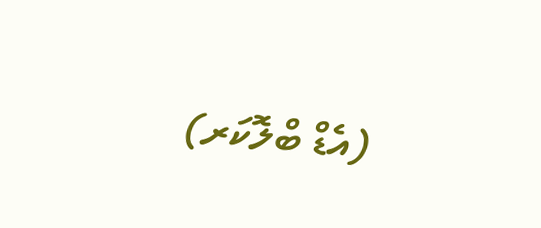(އެޑް ބްލޮކަރ)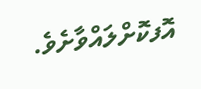އޮފކޮށްލައްވާށެވެ.